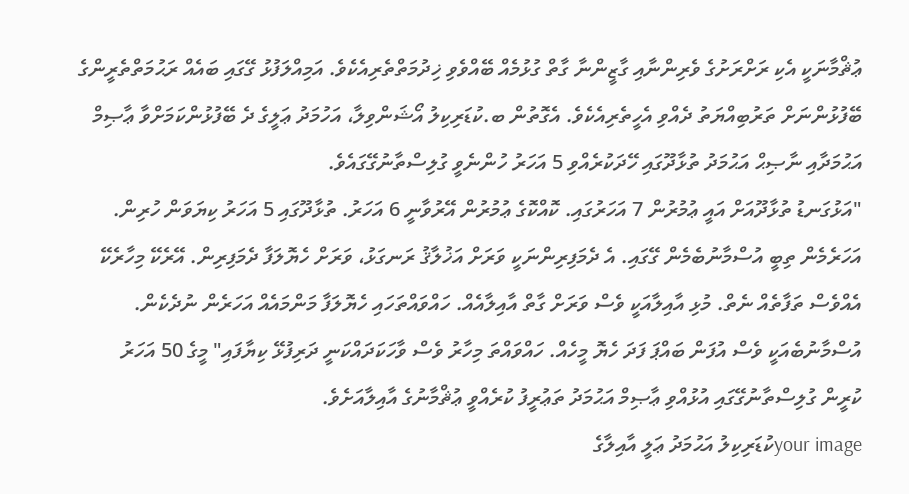ޢުޘްމާނަކީ އެކި ރަށްރަށުގެ ވެރިންނާއި ގާޒީންނާ ގާތް ގުޅުމެއް ބޭއްވެވި ޚިދުމަތްތެރިއެކެވެ. އަމިއްލަފުޅު ގޭގައި ބައެއް ރަޙުމަތްތެރީންގެ ބޭފުޅުންނަށް ތަރުބިއްޔަތު ދެއްވި އެހީތެރިއެކެވެ. އެގޮތުން ބ.ކުޑަރިކިލު އޯޝަންވިލާ، އަހުމަދު ޢަލީގެ ދެ ބޭފުޅުންކަމަށްވާ ޢާޞިމް އަޙުމަދާއި ނާޞިޙް އަޙުމަދު ތުޅާދޫގައި ހޭދަކުރެއްވި 5 އަހަރު ހުންނެވީ ގުލިސްތާނުގޭގައެވެ.
"އަޅުގަނޑު ތުޅާދޫއަށް އައީ ޢުމުރުން 7 އަހަރުގައި. ކޮއްކޮގެ ޢުމުރުން އޭރުވާނީ 6 އަހަރު. ތުޅާދޫގައި 5 އަހަރު ކިޔަވަން ހުރިން. އަހަރެމެން ތިބީ އުސްމާނުބެމެން ގޭގައި. އެ ދެމަފިރިންނަކީ ވަރަށް އަޚުލާޤު ރަނގަޅު، ވަރަށް ހެޔޮލަފާ ދެމަފިރިން. އޭރެކޭ މިހާރެކޭ އެއްވެސް ތަފާތެއް ނެތް. މުޅި އާއިލާއަކީ ވެސް ވަރަށް ގާތް އާއިލާއެއް. ހައްވައްތަހައި ހެޔޮލަފާ މަންމައެއް އަހަރެން ނުދެކެން. އުސްމާނުބެއަކީ ވެސް އުފަން ބައްޕަ ފަދަ ހެޔޮ މީހެއް. ހައްވައްތަ މިހާރު ވެސް ވާހަކަދައްކަނީ ދަރިފުޅޭ ކިޔާފައި" މީގެ 50 އަހަރު ކުރީން ގުލިސްތާނުގޭގައި އުޅުއްވި ޢާޞިމް އަޙުމަދު ތަޢުރީފު ކުރެއްވީ ޢުޘްމާނުގެ އާއިލާއަށެވެ.
your imageކުޑަރިކިލު އަޙުމަދު ޢަލީ އާއިލާގެ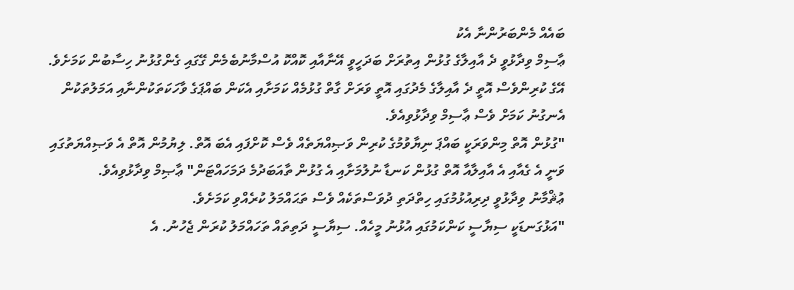ބައެއް މެންބަރުންނާ އެކު
ޢާސިމް ވިދާޅުވީ ދެ އާއިލާގެ ގުޅުން އިތުރަށް ބަދަހީވީ އޭނާއާއި ކޮއްކޮ އުސްމާނުބެމެން ގޭގައި ގެންގުޅުނު ހިސާބުން ކަމަށެވެ. އޭގެ ކުރިންވެސް އޮތީ ދެ އާއިލާގެ މެދުގައި އޮތީ ވަރަށް ގާތް ގުޅުމެއް ކަމަށާއި އެކަން ބައްޕަގެ ވާހަކަތަކުންނާއި އަމަލުތަކުން އެނގުނު ކަމަށް ވެސް ޢާސިމް ވިދާޅުވިއެވެ.
"ގުޅުން އޮތް މިންވަރަކީ ބައްޕަ ނިޔާވުމުގެ ކުރިން ވަޞިއްޔަތެއް ވެސް ކޮށްފައި އެބަ އޮތް. ލިޔުމުން އޮތް އެ ވަޞިއްޔަތުގައި ވަނީ އެ ގެއާއި އެ އާއިލާއާ އޮތް ގުޅުން ކަނޑާ ނުލުމަށާއި އެ ގުޅުން ތާއަބަދުމެ ދަމަހައްޓަން" ޢާޞިމް ވިދާޅުވިއެވެ.
ޢުޘްމާނު ވިދާޅުވީ ދިރިއުޅުމުގައި ހިތްދަތި ދުވަސްތަކެއް ވެސް ތަޙައްމަލު ކުރެއްވި ކަމަށެވެ.
"އަޅުގަނޑަކީ ސިޔާސީ ކަންކަމުގައި އުޅުނު މީހެއް. ސިޔާސީ ދަތިތައް ތަހައްމަލު ކުރަން ޖެހުނު. އެ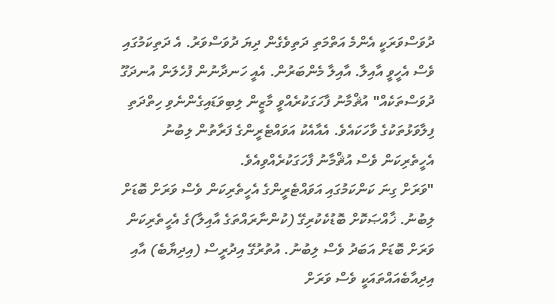ދުވަސްވަރަކީ އެންމެ އަތްމަތި ދަތިވެގެން ދިޔަ ދުވަސްވަރު. އެ ދަތިކަމުގައި ވެސް އެހީވީ އާއިލާ. އާއިލާ މެންބަރުން. އެއީ ހަނދާނުން ފުހެލަން އުނދަގޫ ދުވަސްތަކެއް" އުޘްމާނު ފާހަގަކުރެއްވީ މާޒީން ލިބިވަޑައިގެންނެވި ހިތްދަތި ފިލާވަޅުތަކުގެ ވާހަކައެވެ. އެއާއެކު އަވައްޓެރީންގެ ފަރާތުން ލިބުނު އެހީތެރިކަން ވެސް އުޘްމާނު ފާހަގަކުރެއްވިއެވެ.
"ވަރަށް ގިނަ ކަންކަމުގައި އަވައްޓެރީންގެ އެހީތެރިކަން ވެސް ވަރަށް ބޮޑަށް ލިބުނު. ޚާއްޞަކޮށް ބޮޑުކެކުރިގޭ (ކުންނާރައްތަގެ އާއިލާ)ގެ އެހީތެރިކަން ވަރަށް ބޮޑަށް އަބަދު ވެސް ލިބުނު. އުތުރުގޭ އިދުރީސް (އިދިޔާބެ) އާއި އިދިއާބެއައްތައަކީ ވެސް ވަރަށް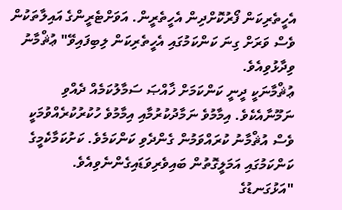އެހީތެރިކަން ފޯރުކޮށްދިން އެހީތެރީން. އަވަށްޓެރީންގެ އައިލާތަކުން ވެސް ވަރަށް ގިނަ ކަންކަމުގައި އެހީތެރިކަން ލިބިފައިވޭ" ޢުޘްމާނު ވިދާޅުވިއެވެ.
ޢުޘްމާނަކީ ދީނީ ކަންކަމަށް ޚާއްޞަ ސަމާލުކަމެއް ދެއްވި ނަމޫނާއެކެވެ. އިމާމުވެ ނަމާދުކުރުމާއި އިމާމުވެ ހުކުރުކުރެއްވުމަކީ ވެސް އުޘްމާނު ކުރައްވަމުން ގެންދެވި ކަންކަމެވެ. ކަށުކަމާކެމީގެ ކަންކަމުގައި އަމަލީގޮތުން ބައިވެރިވަޑައިގެންނެވިއެވެ.
"އަޅުގަނޑުގެ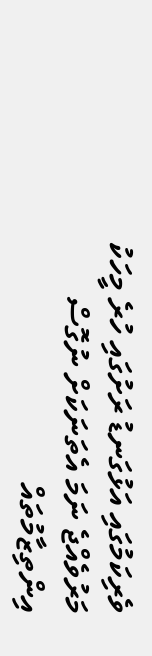ވެރިކަމުގައި އަޅުގަނޑު ރަށުގައި ހުރެ މީހަކު މަރުވެއްޖެ ނަމަ އެތަނަކަށް ނުގޮސް އިންތިޒާމުތައް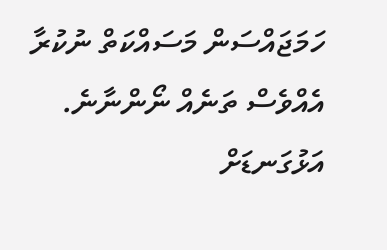ހަމަޖައްސަން މަސައްކަތް ނުކުރާ އެއްވެސް ތަނެއް ނޯންނާނެ. އަޅުގަނޑަށް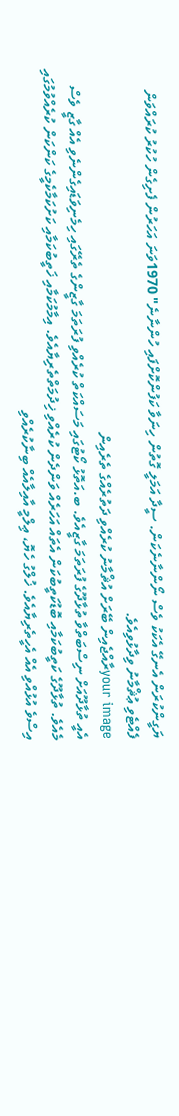ޔަގީންކުރަން އެނގޭ އެކަކު ވެސް ނޯންނާނެކަން. ސީދާ އަމަލީ ގޮތުން ހިނަވާ ކަފުންކޮށްފައި ހުންނާނެ" 1970ވަނަ އަހަރުން ފެށިގެން ހުކުރު ކުރައްވަން ފެއްޓެވި ޢުޘްމާނު ވިދާޅުވިއެވެ.
your imageރާއްޖެއިން ބޭރަށް އުޘްމާނު ކުރެއްވި ދަތުރެއްގެ ތެރެއިން
އެއީ ތުޅާދޫއަށް ނިސްބަތްވާ ތުޅާދޫގެ ފުރަތަމަ ގާޒީއެވެ. ބ.އަތޮޅު ކޯޓުގައި މަސައްކަތް ކުރެއްވި ފުރަތަމަ ގާޒީންގެ ތެރޭގައި ހިމެނިވަޑައިގެންނެވި އެއް ގާޒީ ވެސް މެއެވެ. ތުޅާދޫގެ ކަތީބުކަމާއި ބޮޑުކަތީބުކަން އެތައް އަހަރެއް ވަންދެން ކުރެއްވި ޚިދުމަތްތެރިޔާއެވެ. އިމާމުކަމާއި ޚަތީބުކަމާއި ކަށުކަމާކެމީގެ ކަންކަން ކުރެއްވުމުގައި އިސްވެ އުޅުއްވި އެއް އެހީތެރިޔާއެވެ. ޚުލްގު ހެޔޮ، ޢިލްމީ އާއިލާއެއް ބިނާކުރެއްވި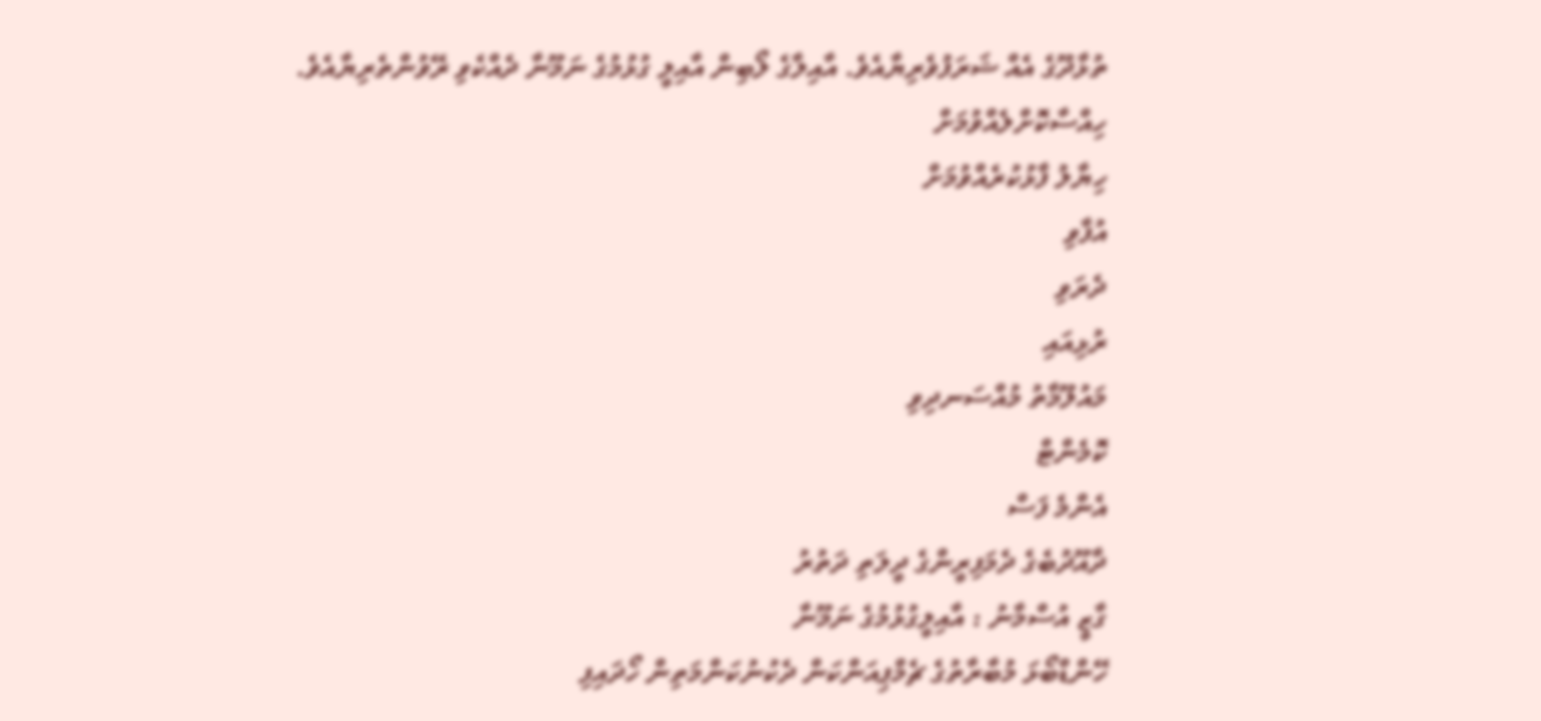ތުޅާދޫގެ އެއް ޝަރަފުވެރިޔާއެވެ. އާއިލާގެ ލޯބިން އާއިލީ ގުޅުމުގެ ނަމޫނާ ދެއްކެވި ރޭވުންތެރިޔާއެވެ.
ހިއްސާކޮށްލެއްވުމަށް
ހިޔާލު ފާޅުކުރެއްވުމަށް
އުފާވި
ދެރަވި
ރުޅިއައި
މައުލޫމާތު މުއްސަނދިވި
ކޮމެންޓް
އެންމެ ފަސް
ދާއޫދުބެގެ ދެމަފިރީންގެ ދީލަތި ދަތުރު
ގާޒީ އުސްމާނު : އާއިލީގުޅުމުގެ ނަމޫނާ
ހޭންޑްބޯޅަ މުބާރާތުގެ ޗެމްޕިއަންކަން ދެކުނުކަންމަތިން ހޯދައިފި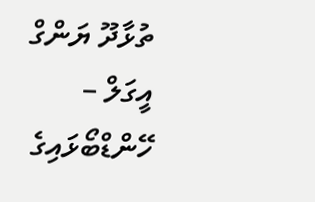ތުޅާދޫ ޔަންގް އީގަލް – ހޭންޑްބޯޅައިގެ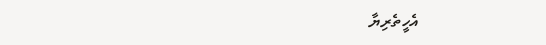އެހީތެރިޔާ